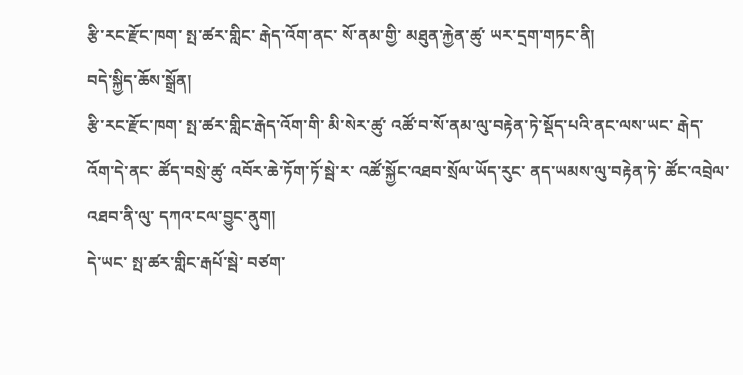རྩི་རང་རྫོང་ཁག་ སྤ་ཚར་གླིང་ རྒེད་འོག་ནང་ སོ་ནམ་གྱི་ མཐུན་རྐྱེན་ཚུ་ ཡར་དྲག་གཏང་ནི།
བདེ་སྐྱིད་ཆོས་སྒྲོན།
རྩི་རང་རྫོང་ཁག་ སྤ་ཚར་གླིང་རྒེད་འོག་གི་ མི་སེར་ཚུ་ འཚོ་བ་སོ་ནམ་ལུ་བརྟེན་ཏེ་སྡོད་པའི་ནང་ལས་ཡང་ རྒེད་འོག་དེ་ནང་ ཚོད་བསྲེ་ཚུ་ འབོར་ཆེ་ཏོག་ཏོ་སྦེ་ར་ འཚོ་སྐྱོང་འཐབ་སྲོལ་ཡོད་རུང་ ནད་ཡམས་ལུ་བརྟེན་ཏེ་ ཚོང་འབྲེལ་འཐབ་ནི་ལུ་ དཀའ་ངལ་བྱུང་ནུག།
དེ་ཡང་ སྤ་ཚར་གླིང་རྒཔོ་སྦེ་ བཙག་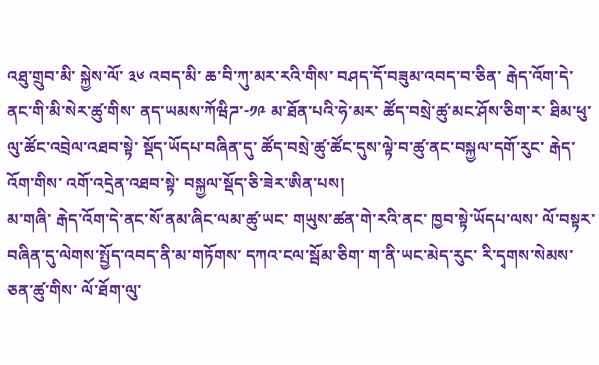འཐུ་གྲུབ་མི་ སྐྱེས་ལོ་ ༣༦ འབད་མི་ ཆ་བི་ཀུ་མར་རའི་གིས་ བཤད་དོ་བཟུམ་འབད་བ་ཅིན་ རྒེད་འོག་དེ་ནང་གི་མི་སེར་ཚུ་གིས་ ནད་ཡམས་ཀོཝིཌ་-༡༩ མ་ཐོན་པའི་ཧེ་མར་ ཚོད་བསྲེ་ཚུ་མང་ཤོས་ཅིག་ར་ ཐིམ་ཕུ་ལུ་ཚོང་འབྲེལ་འཐབ་སྟེ་ སྡོད་ཡོདཔ་བཞིན་དུ་ ཚོད་བསྲེ་ཚུ་ཚོང་དུས་ལྟེ་བ་ཚུ་ནང་བསྐྱལ་དགོ་རུང་ རྒེད་འོག་གིས་ འགོ་འདྲེན་འཐབ་སྟེ་ བསྐྱལ་སྡོད་ཅི་ཟེར་ཨིན་པས།
མ་གཞི་ རྒེད་འོག་དེ་ནང་སོ་ནམ་ཞིང་ལམ་ཚུ་ཡང་ གཡུས་ཚན་གེ་རའི་ནང་ ཁྱབ་སྟེ་ཡོདཔ་ལས་ ལོ་བསྟར་བཞིན་དུ་ལེགས་སྤྱོད་འབད་ནི་མ་གཏོགས་ དཀའ་ངལ་སྦོམ་ཅིག་ ག་ནི་ཡང་མེད་རུང་ རི་དྭགས་སེམས་ཅན་ཚུ་གིས་ ལོ་ཐོག་ལུ་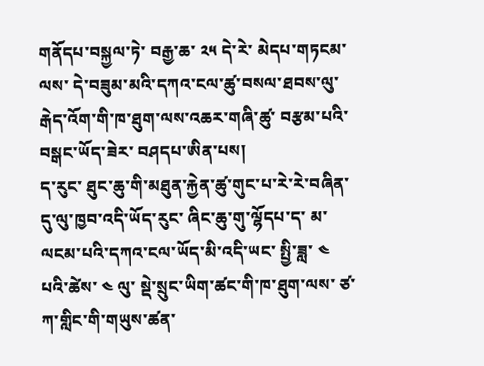གནོདཔ་བསྐྱལ་ཏེ་ བརྒྱ་ཆ་ ༢༥ དེ་རེ་ མེདཔ་གཏངམ་ལས་ དེ་བཟུམ་མའི་དཀའ་ངལ་ཚུ་བསལ་ཐབས་ལུ་ རྒེད་འོག་གི་ཁ་ཐུག་ལས་འཆར་གཞི་ཚུ་ བརྩམ་པའི་བསྒང་ཡོད་ཟེར་ བཤདཔ་ཨིན་པས།
ད་རུང་ ཐུང་ཆུ་གི་མཐུན་རྐྱེན་ཚུ་གུང་པ་རེ་རེ་བཞིན་དུ་ལུ་ཁྱབ་འདི་ཡོད་རུང་ ཞིང་ཆུ་གུ་ལྷོདཔ་ད་ མ་ལངམ་པའི་དཀའ་ངལ་ཡོད་མི་འདི་ཡང་ སྤྱི་ཟླ་ ༤ པའི་ཚེས་ ༤ ལུ་ སྡེ་སྲུང་ཡིག་ཚང་གི་ཁ་ཐུག་ལས་ ཙ་ཀ་གླིང་གི་གཡུས་ཚན་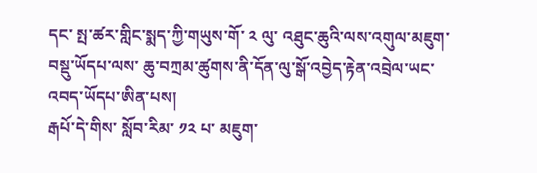དང་ སྤ་ཚར་གླིང་སྨད་ཀྱི་གཡུས་གོ་ ༢ ལུ་ འཐུང་ཆུའི་ལས་འགུལ་མཇུག་བསྡུ་ཡོདཔ་ལས་ ཆུ་བཀྲམ་ཚུགས་ནི་དོན་ལུ་སྒོ་འབྱེད་རྟེན་འབྲེལ་ཡང་འབད་ཡོདཔ་ཨིན་པས།
རྒཔོ་དེ་གིས་ སློབ་རིམ་ ༡༢ པ་ མཇུག་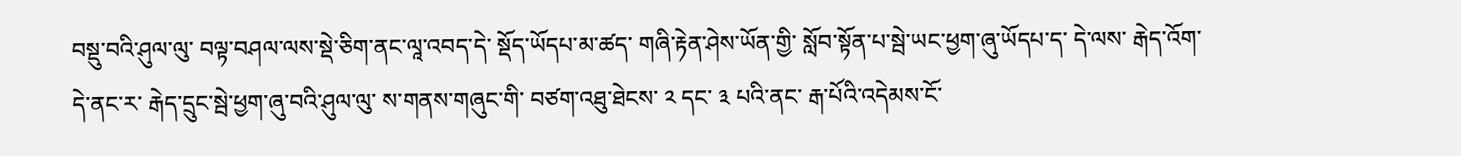བསྡུ་བའི་ཤུལ་ལུ་ བལྟ་བཤལ་ལས་སྡེ་ཅིག་ནང་ལཱ་འབད་དེ་ སྡོད་ཡོདཔ་མ་ཚད་ གཞི་རྟེན་ཤེས་ཡོན་གྱི་ སློབ་སྟོན་པ་སྦེ་ཡང་ཕྱག་ཞུ་ཡོདཔ་ད་ དེ་ལས་ རྒེད་འོག་དེ་ནང་ར་ རྒེད་དྲུང་སྦེ་ཕྱག་ཞུ་བའི་ཤུལ་ལུ་ ས་གནས་གཞུང་གི་ བཙག་འཐུ་ཐེངས་ ༢ དང་ ༣ པའི་ནང་ རྒ་པོའི་འདེམས་ངོ་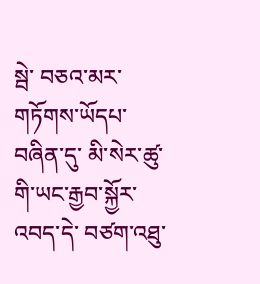སྦེ་ བཅའ་མར་གཏོགས་ཡོདཔ་བཞིན་དུ་ མི་སེར་ཚུ་གི་ཡང་རྒྱབ་སྐྱོར་འབད་དེ་ བཙག་འཐུ་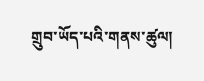གྲུབ་ཡོད་པའི་གནས་ཚུལ།